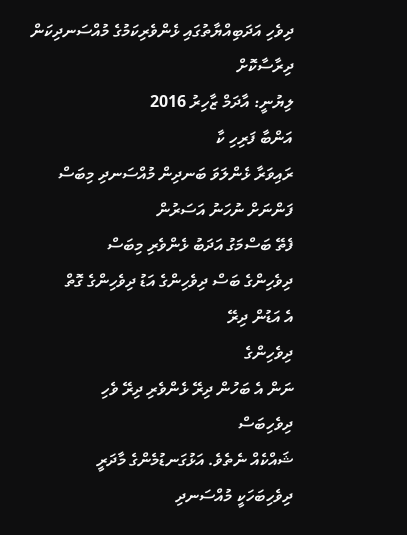ދިވެހި އަދަބިއްޔާތުގައި ޅެންވެރިކަމުގެ މުއްސަނދިކަން
ދިރާސާކޮށް
ލިޔުނީ: އާދަމް ޒާހިރު 2016
އަންބާ ފަރިހި ކާ
ރައިވަރާ ޅެންލަވަ ބަނދިން މުއްސަނދި މިބަސް
ފަންނަށް ނުހަނު އަސަރުން
ފެތޭ ބަސްމަގު އަދަބު ޅެންވެރި މިބަސް
ދިވެހިންގެ ބަސް ދިވެހިންގެ އަޑު ދިވެހިންގެ ގޮތް
އެ އަޑުން ދިރޭ
ދިވެހިންގެ
ނަން އެ ބަހުން ދިރޭ ޅެންވެރި ދިރޭ ވެހި
ދިވެހިބަސް
ޝައްކެއް ނެތެވެ. އަޅުގަނޑުމެންގެ މާދަރީ
ދިވެހިބަހަކީ މުއްސަނދި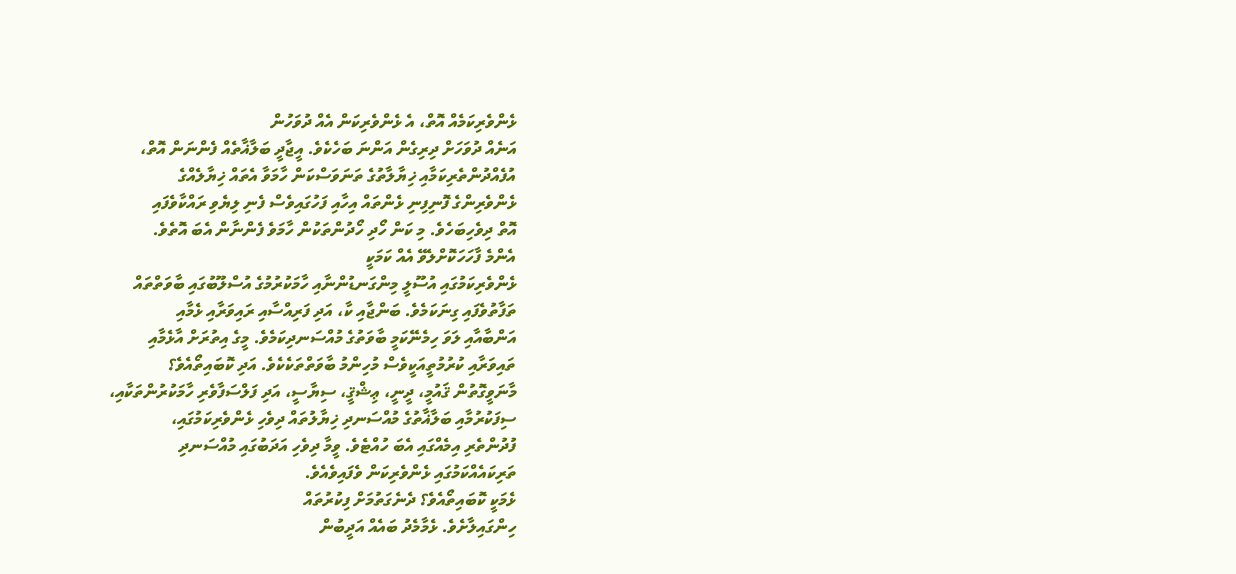ޅެންވެރިކަމެއް އޮތް، އެ ޅެންވެރިކަން އެއް ދުވަހުން
އަނެއް ދުވަހަށް ދިރިގެން އަންނަ ބަހެކެވެ. އީޖާދީ ބަލާޣާތެއް ފެންނަން އޮތް،
އުފެއްދުންތެރިކަމާއި ޚިޔާލާތުގެ ތަނަވަސްކަން ހާމަވާ އެތައް ޚިޔާލެއްގެ
ޅެންވެރިންގެ ފޮނިފިނި ޅެންތައް އިހާއި ފަހުގައިވެސް ފެނި ލިޔެވި ރައްކާވެފައި
އޮތް ދިވެހިބަހެވެ. މި ކަން ހޯދި ހޯދުންތަކުން ހާމަވެ ފެންނާން އެބަ އޮތެވެ.
އެންމެ ފާހަހަކޮށްލެވޭ އެއް ކަމަކީ
ޅެންވެރިކަމުގައި އުސޫލީ މިންގަނޑުންނާއި ހާމަކުރުމުގެ އުސްލޫބުގައި ބާވަތްތައް
ތަފާތުވެފައި ގިނަކަމެވެ. ބަންޖާއި ކާ، އަދި ފަރިއްސާއި ރައިވަރާއި ޅެމާއި
އަންބާއާއި ލަވަ ހިމެނޭކަމީ ބާވަތުގެ މުއްސަނދިކަމެވެ. މީގެ އިތުރަށް އާޅެމާއި
ތައިވަރާއި ކުރުމުތީއަކީވެސް މުހިންމު ބާވަތްތަކެކެވެ. އަދި ކޮބައިތޯއެވެ؟
މާނަވީގޮތުން ޤައުމީ، ދީނީ، ޢިޝްޤީ، ސިޔާސީ، އަދި ފަލްސަފާވެރި ހާމަކުރުންތަކާއި،
ސިފަކުރުމާއި ބަލާޣާތުގެ މުއްސަނދި ޚިޔާލުތައް ދިވެހި ޅެންވެރިކަމުގައި،
ފުދުންތެރި އިމެއްގައި އެބަ ހުއްޓެވެ. ވީމާ ދިވެހި އަދަބުގައި މުއްސަނދި
ތަރިކައެއްކަމުގައި ޅެންވެރިކަން ވެފައިވެއެވެ.
ޅެމަކީ ކޮބައިތޯއެވެ؟ ދެނެގަތުމަށް ފިކުރުތައް
ހިންގައިލާށެވެ. ޅެމާމެދު ބައެއް އަދީބުން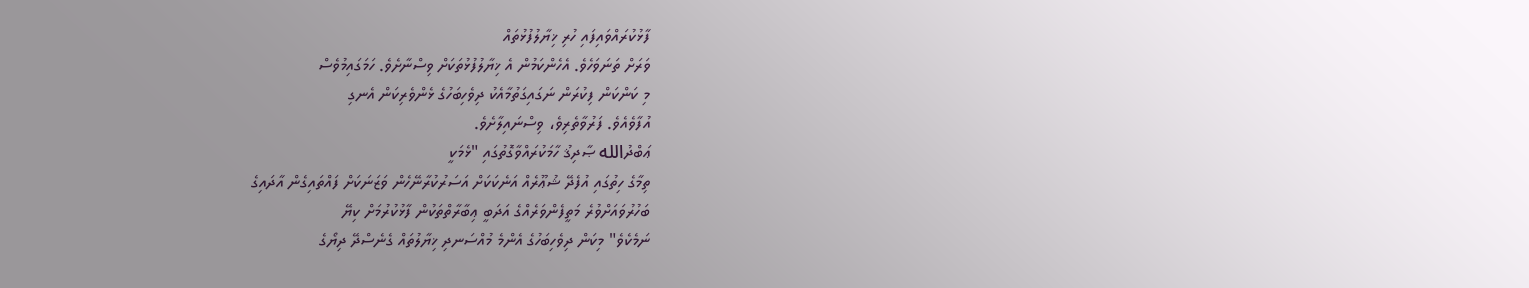ފާޅުކުރައްވައިފައި ހުރި ޚިޔާލުފުޅުތައް
ވަރަށް ތަނަވަހެވެ. އެހެންކަމުން އެ ޚިޔާލުފުޅުތަކަށް ވިސްނާށެވެ. ހަމަގައިމުވެސް
މި ކަންކަން ފިކުރަން ނަގައިގަތުމާއެކު ދިވެހިބަހުގެ ޅެންވެރިކަން އެނގި
އުފާވެއެވެ. ފަރުވާތެރިވެ، ވިސްނައިލާށެވެ.
ޢަބްދުالله ޞާދިޤު ހާމަކުރައްވާގޮތުގައި "ޅެމަކީ
ތިމާގެ ހިތުގައި އުފެދޭ ޝުޢޫރެއް އަނެކަކަށް އަސަރުކުރާނޭހެން ވަޒަނަކަށް ފައްތައިގެން އާދައިގެ
ބަހުރުވައަށްވުރެ މަތީފެންވަރެއްގެ އަދަބީ ޢިބާރާތްތަކުން ފާޅުކުރުމަށް ކިޔޭ
ނަމެކެވެ" މިކަން ދިވެހިބަހުގެ އެންމެ މުއްސަނދި ޚިޔާލުތައް ގެނެސްދޭ ދިޔޯގެ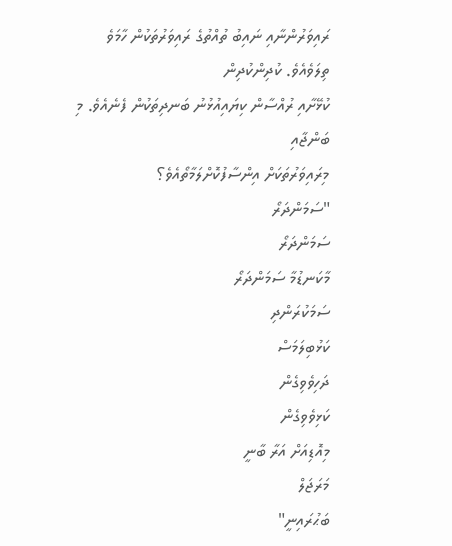ރައިވަރުންނާއި ނައިބު ތުއްތުގެ ރައިވަރުތަކުން ހާމަވެ ތިލަވެއެވެ. ކުދިންކުދިން
ކުޅޭށާއި ރުއްސާން ކިޔައިއުޅުނު ބަނދިތަކުން ފެނެއެވެ. މި ބަންޖާއި
މިރައިވަރުތަކަށް އިންސާފުކޮށްލަމާތޯއެވެ؟
"ސަމަންދަރޯ
ސަމަންދަރޯ
މާކަނޑުމާ ސަމަންދަރޯ
ސަމަކުރަންދި
ކަޅުބިލަމަސް
ދަހިވެވިގެން
ކަޅިވެވިގެން
މިއޮޑިއަށް އަރާ ބާނީ
މަރަޖަލް
ބަޙުރައިނީ"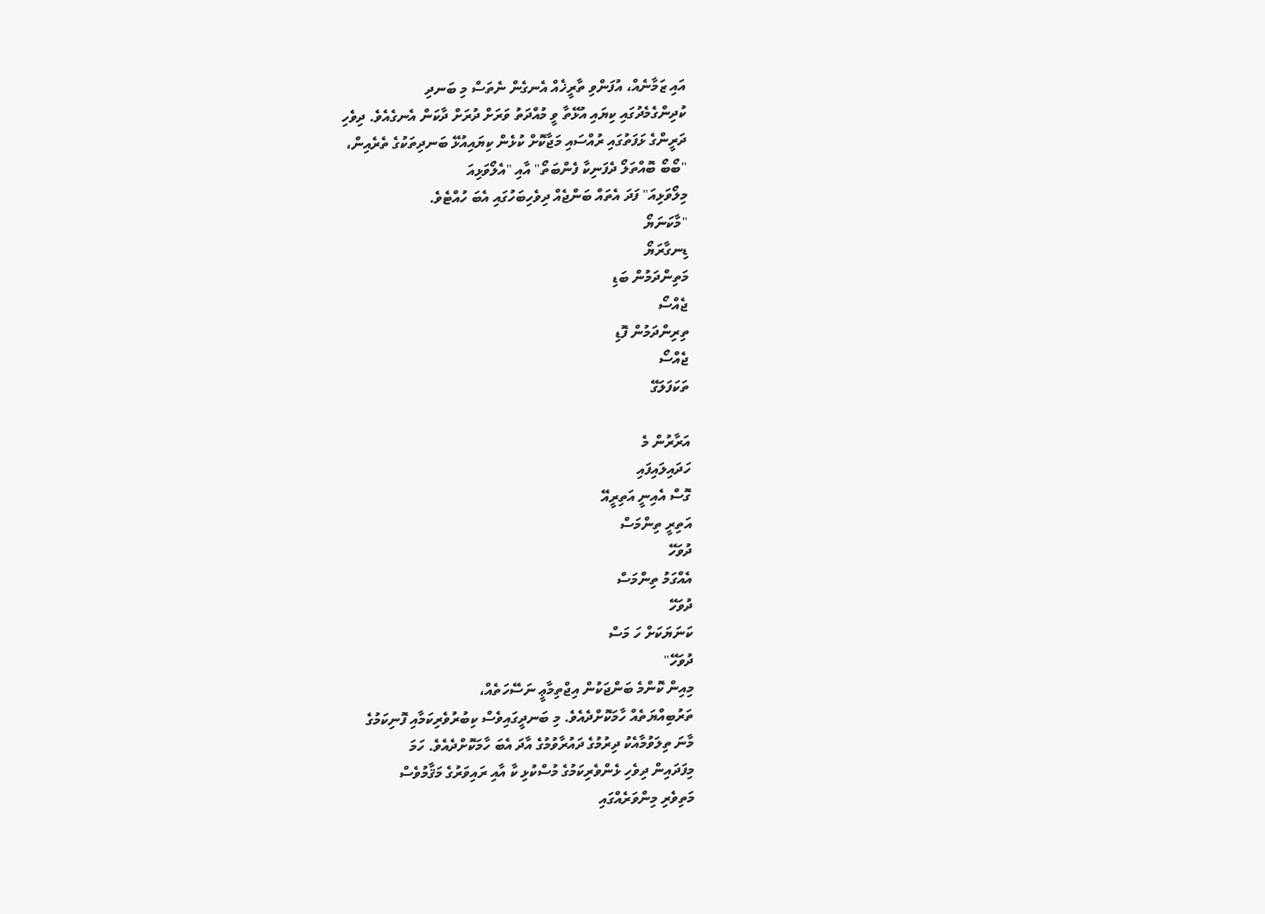އައި ޒަމާނެއް، އުފަންވި ތާރީޚެއް އެނގެން ނެތަސް މި ބަނދި
ކުދިންގެމެދުގައި ކިޔައި އުޅޭތާ ވީ މުއްދަތު ވަރަށް ދުރަށް ދާކަން އެނގެއެވެ. ދިވެހި
ދަރީންގެ ޅަފަތުގައި ރުއްސައި މަޖާކޮށް ކުޅެން ކިޔައިއުޅޭ ބަނދިތަކުގެ ތެރެއިން،
"ބޯބޯ ބޮއްތަލޯ ދެފަނިކާ ފެންބަތޯ" އާއި "އެލޯވަޅިއަ
މިލޯވަޅިއަ" ފަދަ އެތައް ބަންޖެއް ދިވެހިބަހުގައި އެބަ ހުއްޓެވެ.
"މާކަނަޔޯ
ޑިނގާރަޔޯ
މަތިންދަމުން ބަޑި
ޖެއްސޯ
ތިރިންދަމުން ފޮޑި
ޖެއްސޯ
ތަކަފަލަގޭ

އަރާރުން މެ
ހަދައިލައިފައި
ގޮސް އެއިނީ އަތިރީއޭ
އަތިރީ ތިންމަސް
ދުވަހޭ
އެއްގަމު ތިންމަސް
ދުވަހޭ
ކަނަޔަކަށް ހަ މަސް
ދުވަހޭ"
މިއިން ކޮންމެ ބަންޖަކުން އިޖްތިމާޢީ ނަސޭހަތެއް،
ތަރުބިއްޔަތެއް ހާމަކޮށްދެއެވެ. މި ބަނދީގައިވެސް ކިބުރުވެރިކަމާއި ފޮނިކަމުގެ
މާނަ ތިލަވުމާއެކު ދިރުމުގެ ދައުރާވުމުގެ އާދަ އެބަ ހާމަކޮށްދެއެވެ. ހަމަ
މިފަދައިން ދިވެހި ޅެންވެރިކަމުގެ މުސްކުޅި ކާ އާއި ރައިވަރުގެ މަޤާމުވެސް
މަތިވެރި މިންވަރެއްގައި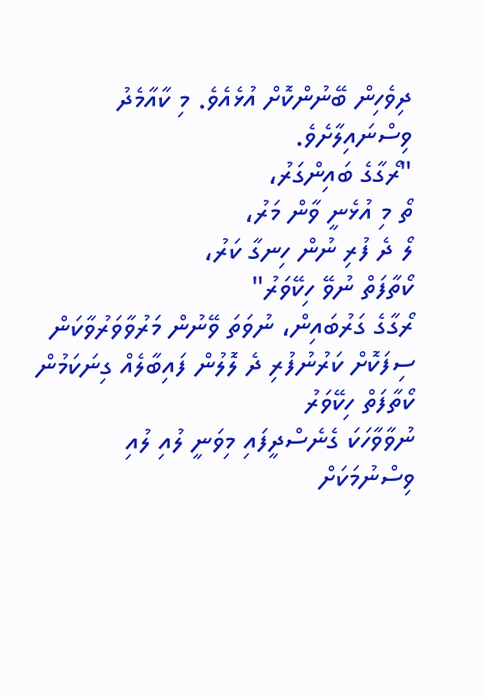ދިވެހިން ބޭނުންކޮށް އުޅެއެވެ. މި ކާއާމެދު
ވިސްނައިލާށެވެ.
"ރޯގާގެ ބައިންގަރު،
ތޯ މި އުޅެނީ ވާން މަރު،
ލޯ ދެ ފުރި ނުން ހިނގާ ކަރު،
ކޯތާފަތް ނުވޭ ހިކޭވަރު"
ރޯގާގެ ގަރުބައިން، ނުވަތަ ވޭނުން މަރުވާވަރުވާކަން
ސިފަކޮށް ކަރުނުފުރި ދެ ލޮލުން ފައިބާލެއް ގިނަކަމުން ކޯތާފަތް ހިކޭވަރު
ނުވާވާހަކަ ގެނެސްދީފައި މިވަނީ ލުއި ލުއި ވިސްނުމަކަށް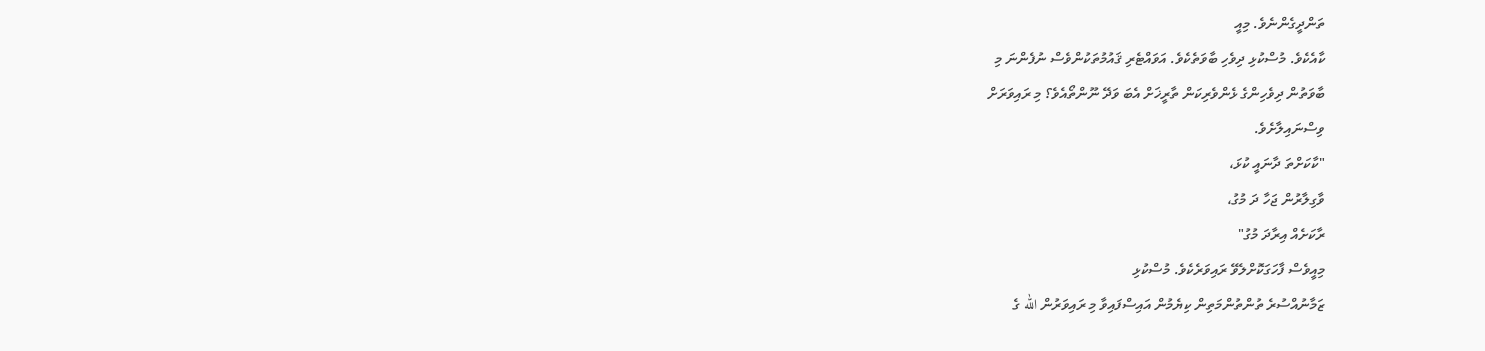ތަންދީގެންނެވެ. މިއީ
ކާއެކެވެ. މުސްކުޅި ދިވެހި ބާވަތެކެވެ. އަވައްޓެރި ޤައުމުތަކުންވެސް ނުފެންނަ މި
ބާވަތުން ދިވެހިންގެ ޅެންވެރިކަން ތާރީޚަށް އެބަ ވަދޭ ނޫންތޯއެވެ؟ މި ރައިވަރަށް
ވިސްނައިލާށެވެ.
"ކާކަށްތަ ދާނައީ ކުޅަ،
ވާގިލާރުން ޖަހާ ދަ މުގު،
ރާކަށެއް އިރާދަ މުގު"
މިއީވެސް ފާހަގަކޮށްލެވޭ ރައިވަރެކެވެ. މުސްކުޅި
ޒަމާނުއްސުރެ ތުންތުންމަތިން ކިޔެމުން އައިސްފައިވާ މި ރައިވަރުން الله ގެ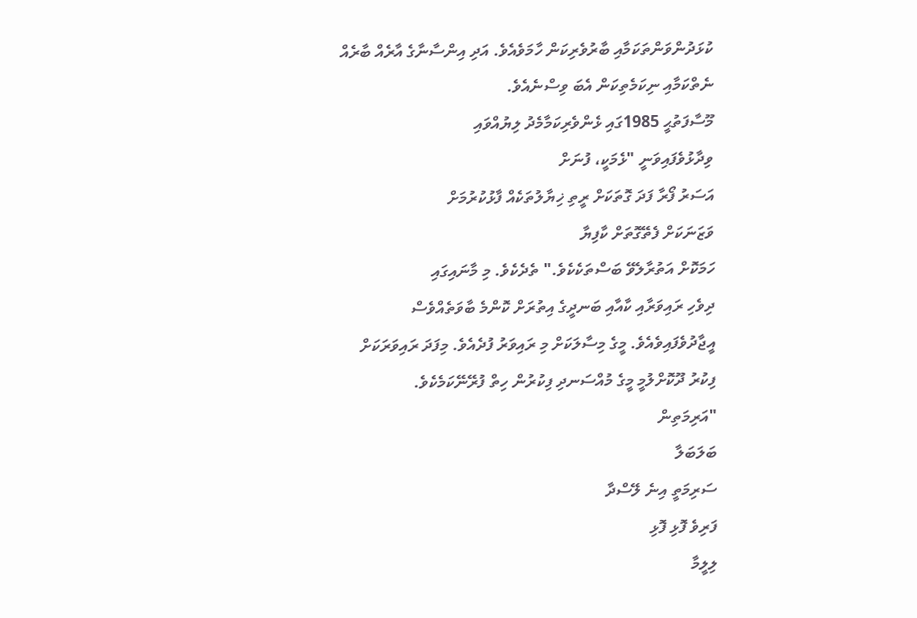ކުޅަދުންވަންތަކަމާއި ބާރުވެރިކަން ހާމަވެއެވެ. އަދި އިންސާނާގެ އާރެއް ބާރެއް
ނެތްކަމާއި ނިކަމެތިކަން އެބަ ވިސްނެއެވެ.
މޫސާފަތުޙީ 1985ގައި ޅެންވެރިކަމާމެދު ލިޔުއްވައި
ވިދާޅުވެފައިވަނީ "ޅެމަކީ، ފުނަށް
އަސަރު ފޯރާ ފަދަ ގޮތަކަށް ރީތި ޚިޔާލުތަކެއް ފާޅުކުރުމަށް
ވަޒަނަކަށް ފެތޭގޮތަށް ކާފިޔާ
ހަމަކޮށް އަތުރާލެވޭ ބަސްތަކެކެވެ." ތެދެކެވެ. މި މާނައިގައި
ދިވެހި ރައިވަރާއި ކާއާއި ބަނދީގެ އިތުރަށް ކޮންމެ ބާވަތެއްވެސް
އީޖާދުވެފައިވެއެވެ. މީގެ މިސާލަކަށް މި ރައިވަރު ފުދެއެވެ. މިފަދަ ރައިވަރަކަށް
ފިކުރު ދޫކޮށްލުމީ މީގެ މުއްސަނދި ފިކުރުން ހިތް ފުރޭނޭކަމެކެވެ.
"އަރިމަތިން
ބަލަބަލާ
ސަރިމަތީ އިނެ ލޭސްދާ
ފަރިވެ ފޮޅި ފޮޅި
ލިލީމާ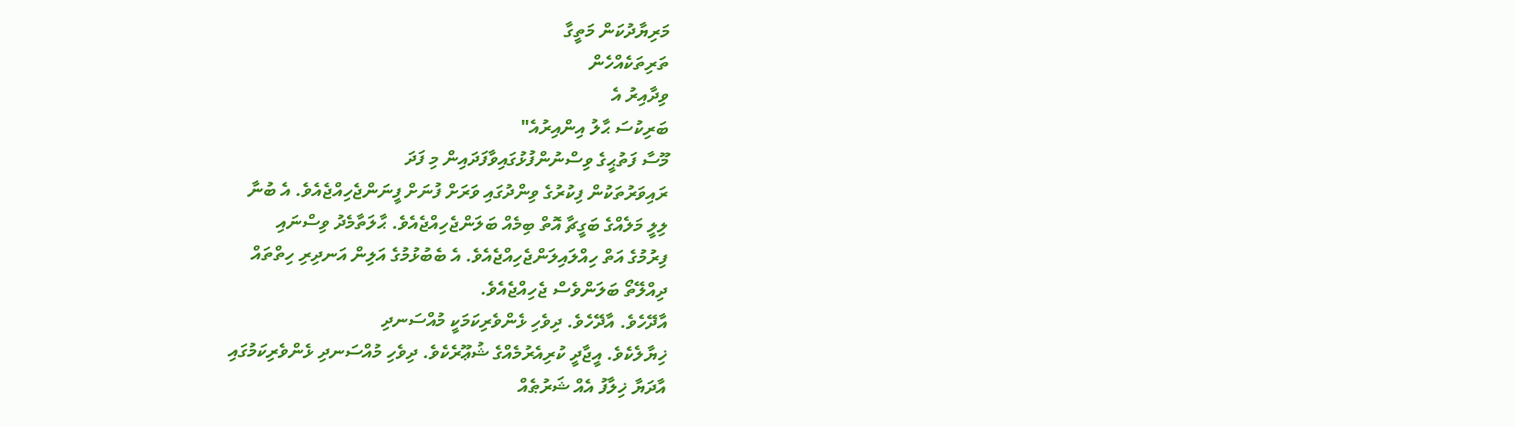މަރިޔާދުކަން މަތީގާ
ތަރިތަކެއްހެން
ވިދާއިރު އެ
ބަރިކުސަ ޙާލު އިންއިރުއެ"
މޫސާ ފަތުޙީގެ ވިސްނުންފުޅުގައިވާފަދައިން މި ފަދަ
ރައިވަރުތަކުން ފިކުރުގެ ވިންދުގައި ވަރަށް ފުނަށް ފީނަންޖެހިއްޖެއެވެ. އެ ބުނާ
ލިލީ މަލެއްގެ ބަގީޗާ އޮތް ބިމެއް ބަލަންޖެހިއްޖެއެވެ. ޙާލަތާމެދު ވިސްނައި
ފިރުމުގެ އަތް ހިއްލައިލަންޖެހިއްޖެއެވެ. އެ ބެބުޅުމުގެ އަލިން އަނދިރި ހިތްތައް
ދިއްލޭތޯ ބަލަންވެސް ޖެހިއްޖެއެވެ.
އާދޭހެވެ. އާދޭހެވެ. ދިވެހި ޅެންވެރިކަމަކީ މުއްސަނދި
ޚިޔާލެކެވެ. އީޖާދީ ކުރިއެރުމެއްގެ ޝުޢޫރެކެވެ. ދިވެހި މުއްސަނދި ޅެންވެރިކަމުގައި
އާދަޔާ ޚިލާފު އެއް ޝަރުޠެއް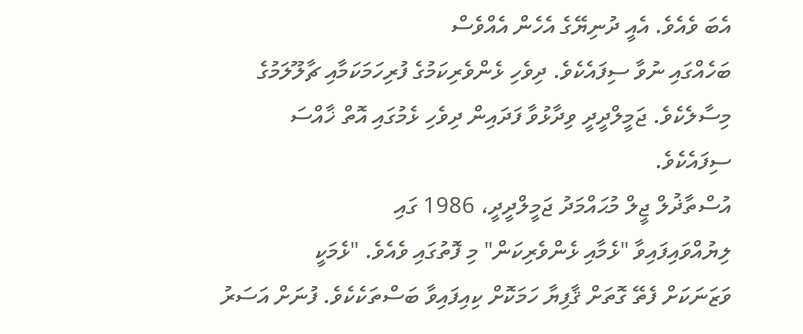އެބަ ވެއެވެ. އެއީ ދުނިޔޭގެ އެހެން އެއްވެސް
ބަހެއްގައި ނުވާ ސިފައެކެވެ. ދިވެހި ޅެންވެރިކަމުގެ ފުރިހަމަކަމާއި ޗާލޫލަމުގެ
މިސާލެކެވެ. ޖަމީލްދީދީ ވިދާޅުވާ ފަދައިން ދިވެހި ޅެމުގައި އޮތް ޚާއްސަ
ސިފައެކެވެ.
އުސްތާޛުލް ޖީލް މުޙައްމަދު ޖަމީލްދީދީ، 1986 ގައި
ލިޔުއްވައިފައިވާ "ޅެމާއި ޅެންވެރިކަން" މި ފޮތުގައި ވެއެވެ. "ޅެމަކީ
ވަޒަނަކަށް ފެތޭ ގޮތަށް ޤާފިޔާ ހަމަކޮށް ކިއިފައިވާ ބަސްތަކެކެވެ. ފުނަށް އަސަރު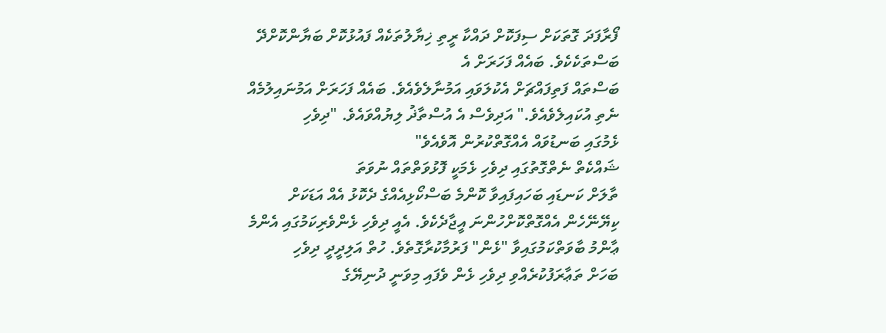ފޯރާފަދަ ގޮތަކަށް ސިފަކޮށް ދައްކާ ރީތި ޚިޔާލުތަކެއް ފައުޅުކޮށް ބަޔާންކޮށްދޭ
ބަސްތަކެކެވެ. ބައެއް ފަހަރަށް އެ
ބަސްތައް ފަތިފައްޗަށް އެކުލަވައި އަމުނާލެވެއެވެ. ބައެއް ފަހަރަށް އަމުނައިލުމެއް
ނެތި އުކައިލެވެއެވެ." އަދިވެސް އެ އުސްތާޛު ލިޔުއްވައެވެ. "ދިވެހި
ޅެމުގައި ބަނޑުވައް އެއްގޮތްކުރުން އޮވެއެވެ"
ޝައްކެތް ނެތްގޮތުގައި ދިވެހި ޅެމަކީ ފޮޅުވަތްތައް ނުވަތަ
ތާލަށް ކަނޑައި ބަހައިފައިވާ ކޮންމެ ބަސްކޯޅިއެއްގެ ދެކޮޅު އެއް އަޑަކަށް
ކިޔޭނޭހެން އެއްގޮތްކޮށްހުންނަ އީޖާދެކެވެ. އެއީ ދިވެހި ޅެންވެރިކަމުގައި އެންމެ
ޢާންމު ބާވަތްކަމުގައިވާ "ޅެން" ފަރުމާކުރާގޮތެވެ. ހުތް އަލިދީދީ ދިވެހި
ބަހަށް ތަޢާރަފުކުރެއްވި ދިވެހި ޅެން ވެފައި މިވަނީ ދުނިޔޭގެ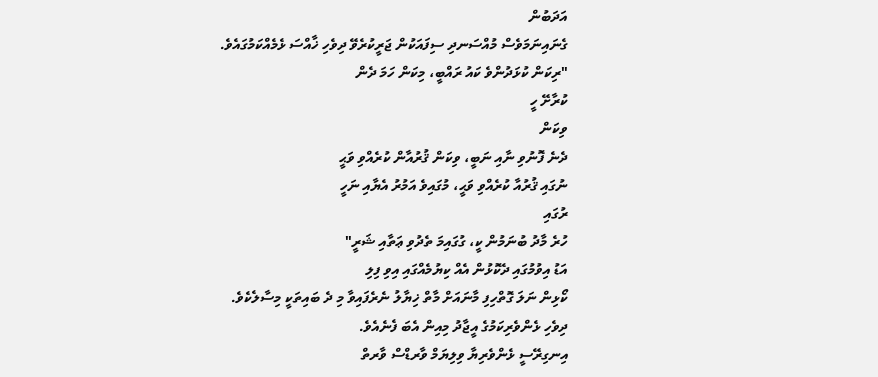އަދަބުން
ގެނައިނަމަވެސް މުއްސަނދި ސިފައަކުން ޖަރީކުރެވޭ ދިވެހި ޚާއްސަ ޅެމެއްކަމުގައެވެ.
"ރިކަން ކުޅަދުންވެ ކައު ރައްބީ، މިކަން ހަމަ ދެން
ކުރާށޭ ހީ
ވިކަން
ދެނެ ފޮނުވި ނާއި ނަބީ، ވިކަން ޤުރުއާން ކުރެއްވި ވަޙީ
ނުގައި ޤުރުއާ ކުރެއްވި ވަޙީ، މުގައިވެ އަމުރު އެޔާއި ނަހީ
ރުގައި
ހުރެ މާދު ބުނަމުން ކީ، ގުގައިމަ ތެދުވި ޢަތާއި ޝަރީ"
އަޑު އިވުމުގައި ދެކޮޅުން އެއް ކިޔުމެއްގައި އިވި ފިލި
ކޯޅިން ނަލަ ގޮތްހިފި މާނައަށް މާތް ޚިޔާލު ނެރެފައިވާ މި ދެ ބައިތަކީ މިސާލެކެވެ.
ދިވެހި ޅެންވެރިކަމުގެ އީޖާދު މިއިން އެބަ ފެނެއެވެ.
އިނގިރޭސީ ޅެންވެރިޔާ ވިލިޔަމް ވާރޑްސް ވާރތް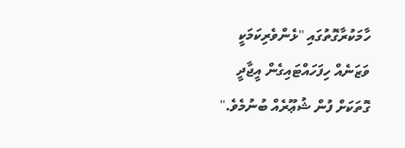ހާމަކުރާގޮތުގައި "ޅެންވެރިކަމަކީ ވަޒަނެއް ހިފަހައްޓައިގެން އީޖާދީ ގޮތަކަށް ފުން ޝުޢޫރެއް ބުނުމެވެ."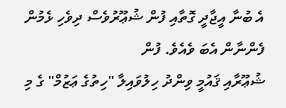އެ ބުނާ އީޖާދީ ގޮތާއި ފުން ޝުޢޫރުވެސް ދިވެހި ޅެމުން ފެންނާން އެބަ ވެއެވެ. ފުން
ޝުޢޫރާއި ޤައުމީ ވިންދު ހިލުވައިލާ "ހިތުގެ ޢަޒުމް" ގެ މި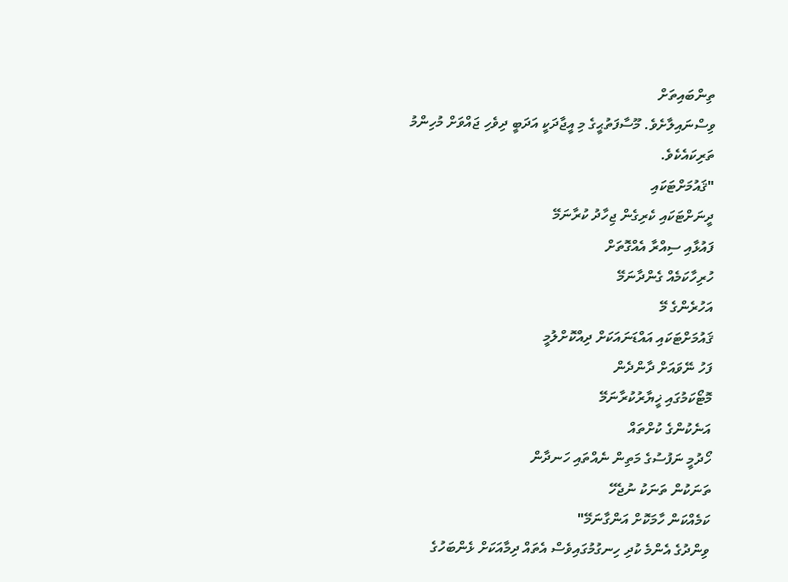ތިންބައިތަށް
ވިސްނައިލާށެވެ. މޫސާފަތުޙީގެ މި އީޖާދަކީ އަދަބީ ދިވެހި ޖައްވަށް މުހިންމު
ތަރިކައެކެވެ.
"ޤައުމަށްޓަކައި
ދީނަށްޓަކައި ކެރިގެން ޖިހާދު ކުރާނަމޭ
ފައުޅާއި ސިއްރާ އެއްގޮތަށް
ހުރިހާކަމެއް ގެންދާނަމޭ
އަހުރެންގެ މޭ
ޤައުމަށްޓަކައި އައްޑަނައަކަށް ދިއްކޮށްލުމީ
ފަހު ނޭވައަށް ދާންދެން
މޮޓޯކަމުގައި ޚީޔާރުކުރާނަމޭ
އަނެކުންގެ ކުށްތައް
ހޯދުމީ ނަފުސުގެ މަތިން ނެއްތައި ހަނދާން
ތަނަކުން ތަނަކު ނުޖެހޭ
ކަމެއްކަން ހާމަކޮށް އަންގާނަމޭ"
ވިންދުގެ އެންމެ ކުދި ހިނގުމުގައިވެސް އެތައް ދިމާއަކަށް ޅެންބަހުގެ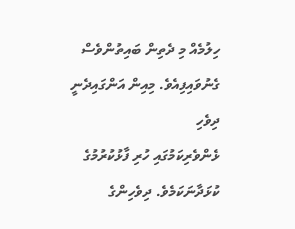ހިލުމެއް މި ދެތިން ބައިތުންވެސް ގެނުވައިފިއެވެ. މިއިން އަންގައިދެނީ ދިވެހި
ޅެންވެރިކަމުގައި ހުރި ފާޅުކުރުމުގެ ކުޅަދާނަކަމެވެ. ދިވެހިންގެ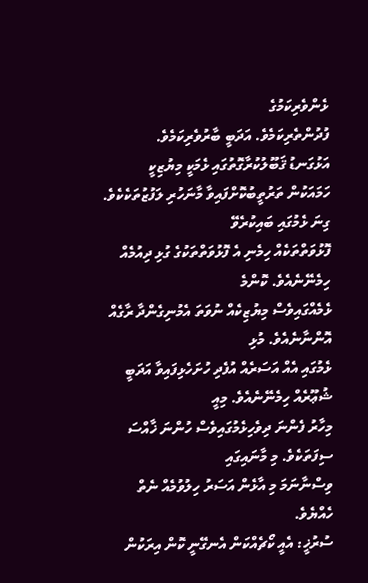ޅެންވެރިކަމުގެ
ފުދުންތެރިކަމެވެ. އަދަބީ ބާރުވެރިކަމެވެ.
އަޅުގަނޑު ޤަބޫލުކުރާގޮތުގައި ޅެމަކީ މިޔުޒިކީ
ހަމައަކުން ތަރުތީބުކޮށްފައިވާ މާނަހުރި ލަފުޒުތަކެކެވެ. ގިނަ ޅެމުގައި ބައިކުރެވޭ
ފޮޅުވަތްތަކެއް ހިމެނި އެ ފޮޅުވަތްތަކުގެ ގުޅި ދިއުމެއް ހިމެނޭނެއެވެ. ކޮންމެ
ޅެމެއްގައިވެސް މިޔުޒިކެއް ނުވަތަ އެމުނިގެންދާ ރާގެއް އޮންނާނެއެވެ. މުޅި
ޅެމުގައި އެއް އަސަރެއް އުފެދި ހުށަހެޅިފައިވާ އަދަބީ ޝުޢޫރެއް ހިމެނޭނެއެވެ. މިއީ
މިހާރު ފެންނަ ދިވެހިޅެމުގައިވެސް ހުންނަ ޚާއްސަ ސިފަތަކެވެ. މި މާނައިގައި
ވިސްނާނަމަ މި އާޅެން އަސަރު ހިލުވުމެއް ނެތް ހެއްޔެވެ.
ސުރުޚީ: އެއީ ކޯޗެއްކަން އެނގޭނީ ކޮން އިރަކުން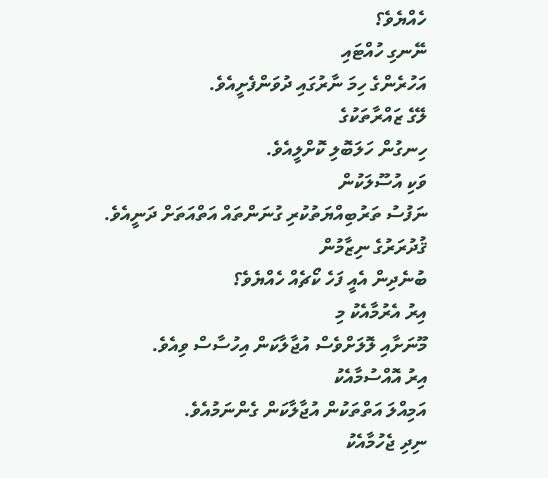ހެއްޔެވެ؟
ނޭނގި ހުއްޓައި
އަހުރެންގެ ހިމަ ނާރުގައި ދުވަންފެށީއެވެ.
ލޭގެ ޒައްރާތަކުގެ
ހިނގުން ހަލަބޮލި ކޮށްލީއެވެ.
ވަކި އުސޫލަކުން
ނަފުސު ތަރުބިއްޔަތުކުރި ގުނަންތައް އަތްއަތަށް ދަނީއެވެ.
ޤުދުރަރުގެ ނިޒާމުން
ބުނެދިން އެއީ ފަހެ ކޯޗެއް ހެއްޔެވެ؟
އިރު އެރުމާއެކު މި
މޫނަށާއި ލޮލަށްވެސް އުޖާލާކަން އިހުސާސް ވިއެވެ.
އިރު އޮއްސުމާއެކު
އަމިއްލަ އަތްތަކުން އުޖާލާކަން ގެންނަމުއެވެ.
ނިދި ޖެހުމާއެކު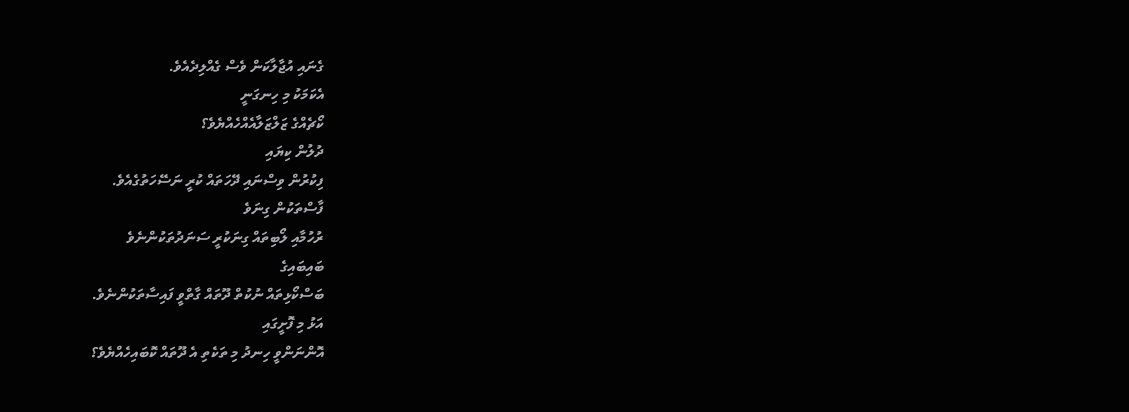ގެނައި އުޖާލާކަން ވެސް ގެއްލިދެއެވެ.
އެކަމަކު މި ހިނގަނީ
ކޯޗެއްގެ ޒަލްޒަލާއެއްހެއްޔެވެ؟
ދުލުން ކިޔައި
ފިކުރުން ވިސްނައި ދޭހަތައް ކުރީ ނަސޭހަތުގެއެވެ.
ފާސްތަކުން ގިނަވެ
ރުހުމާއި ލޯބިތައް ގިނަކުރީ ސަނަދުތަކުންނެވެ
ބައިބައިގެ
ބަސްކޯޅިތައް ނުކުތް ދޫތައް ގާތްވީ ފައިސާތަކުންނެވެ.
އަޅު މި ފޮށީގައި
އޮންނަންވީ ހިނދު މި ތަކެތި އެ ދޫތައް ކޮބައިހެއްޔެވެ؟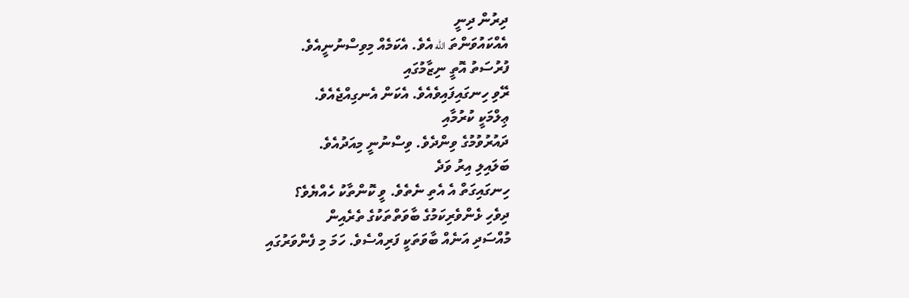ދިރުން ދިނީ
އެއްކައުވަންތަ الله އެވެ. އެކަމެއް މިވިސްނުނީއެވެ.
ފުރުސަތު އޮތީ ނިޒާމުގައި
ރޭވި ހިނގައިފައިވެއެވެ. އެކަން އެނގިއްޖެއެވެ.
ޢިލްމަކީ ކުރުމާއި
ދައުރުވުމުގެ ވިންދެވެ. ވިސްނުނީ މިއަދުއެވެ.
ބަލައިލި އިރު ވަދެ
ހިނގައިގަތް އެ އެތި ނެތެވެ. ވީ ކޮންތާކު ހެއްޔެވެ؟
ދިވެހި ޅެންވެރިކަމުގެ ބާވަތްތަކުގެ ތެރެއިން
މުއްސަދި އަނެއް ބާވަތަކީ ފަރިއްސެވެ. ހަމަ މި ފެންވަރުގައި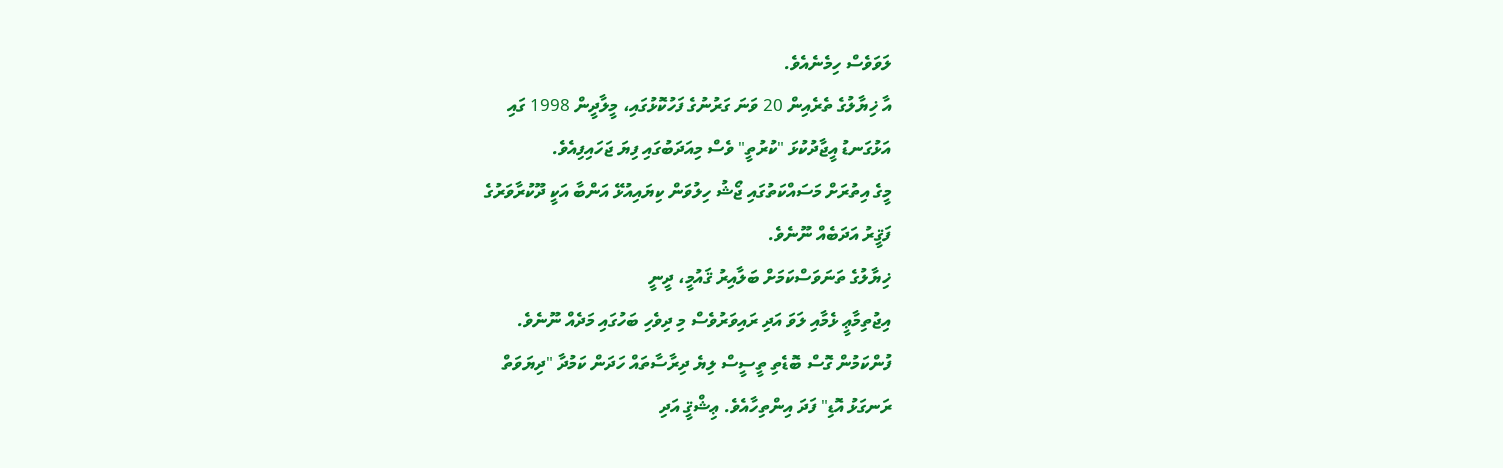ލަވަވެސް ހިމެނެއެވެ.
އާ ޚިޔާލުގެ ތެރެއިން 20 ވަނަ ގަރުނުގެ ފަހުކޮޅުގައި، މީލާދީން 1998 ގައި
އަޅުގަނޑު އީޖާދުކުޅަ "ކުރުތީ" ވެސް މިއަދަބުގައި ފިޔަ ޖަހައިފިއެވެ.
މީގެ އިތުރަށް މަސައްކަތުގައި ޖޯޝު ހިލުވަން ކިޔައިއުޅޭ އަންބާ އަކީ ދޫކުރާވަރުގެ
ފަޤީރު އަދަބެއް ނޫނެވެ.
ޚިޔާލުގެ ތަނަވަސްކަމަށް ބަލާއިރު ޤައުމީ، ދީނީ
އިޖުތިމާޢީ ޅެމާއި ލަވަ އަދި ރައިވަރުވެސް މި ދިވެހި ބަހުގައި މަދެއް ނޫނެވެ.
ފުންކަމުން ގޮސް ބޮޑެތި ތީސީސް ލިޔެ ދިރާސާތައް ހަދަން ކަމުދާ "ދިޔަވަތް
ރަނގަޅު އޮޑި" ފަދަ އިންތިހާއެވެ. ޢިޝްޤީ އަދި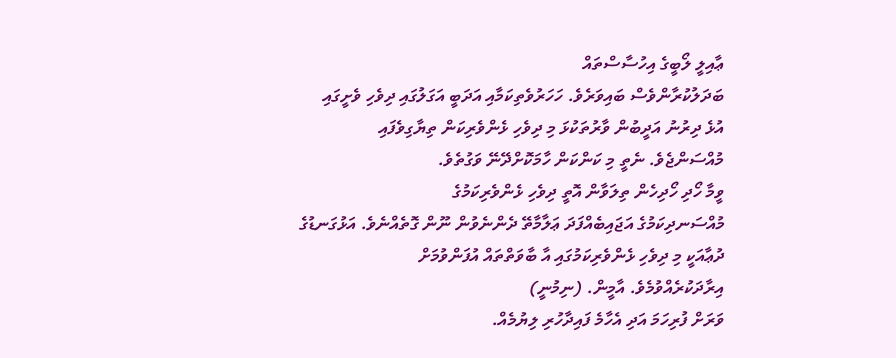ޢާއިލީ ލޯބީގެ އިހުސާސްތައް
ބަދަލުކުރާންވެސް ބައިވަރެވެ. ހަހަރުވެތިކަމާއި އަދަބީ އަގަލުގައި ދިވެހި ވެށީގައި
އުޅެ ދިރުނު އަދީބުން ވާރުތަކުޅަ މި ދިވެހި ޅެންވެރިކަން ތިޔާގިވެފައި
މުއްސަންޖެވެ. ނެތީ މި ކަންކަން ހާމަކޮށްދޭނޭ ވަގުތެވެ.
ވީމާ ހޯދި ހޯދިހެން ތިލަވާން އޮތީ ދިވެހި ޅެންވެރިކަމުގެ
މުއްސަނދިކަމުގެ އަޖައިބެއްފަދަ ޢަލާމާތޭ ދެންނެވުން ނޫން ގޮތެއްނެވެ. އަޅުގަނޑުގެ
ދުޢާއަކީ މި ދިވެހި ޅެންވެރިކަމުގައި އާ ބާވަތްތައް އުފަންވުމަށް
އިރާދަކުރެއްވުމެވެ. އާމީން. (ނިމުނީ)
ވަރަށް ފުރިހަމަ އަދި އެހާމެ ފައިދާހުރި ލިޔުމެއް.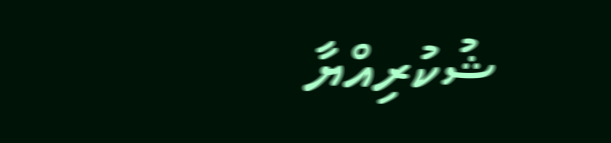ޝުކުރިއްޔާ